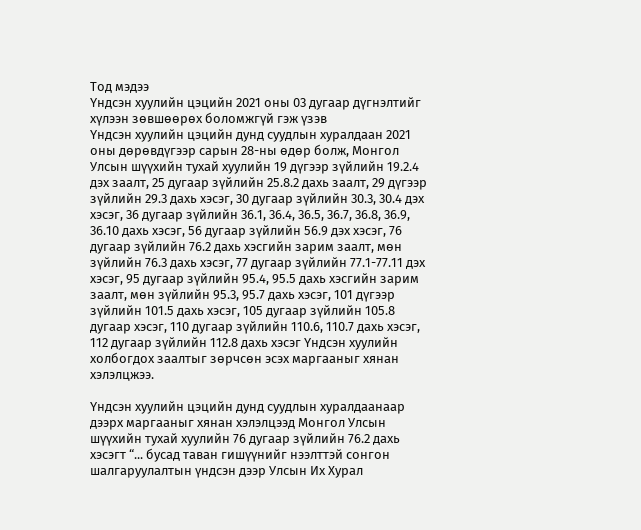Тод мэдээ
Үндсэн хуулийн цэцийн 2021 оны 03 дугаар дүгнэлтийг хүлээн зөвшөөрөх боломжгүй гэж үзэв
Үндсэн хуулийн цэцийн дунд суудлын хуралдаан 2021 оны дөрөвдүгээр сарын 28-ны өдөр болж, Монгол Улсын шүүхийн тухай хуулийн 19 дүгээр зүйлийн 19.2.4 дэх заалт, 25 дугаар зүйлийн 25.8.2 дахь заалт, 29 дүгээр зүйлийн 29.3 дахь хэсэг, 30 дугаар зүйлийн 30.3, 30.4 дэх хэсэг, 36 дугаар зүйлийн 36.1, 36.4, 36.5, 36.7, 36.8, 36.9, 36.10 дахь хэсэг, 56 дугаар зүйлийн 56.9 дэх хэсэг, 76 дугаар зүйлийн 76.2 дахь хэсгийн зарим заалт, мөн зүйлийн 76.3 дахь хэсэг, 77 дугаар зүйлийн 77.1-77.11 дэх хэсэг, 95 дугаар зүйлийн 95.4, 95.5 дахь хэсгийн зарим заалт, мөн зүйлийн 95.3, 95.7 дахь хэсэг, 101 дүгээр зүйлийн 101.5 дахь хэсэг, 105 дугаар зүйлийн 105.8 дугаар хэсэг, 110 дугаар зүйлийн 110.6, 110.7 дахь хэсэг, 112 дугаар зүйлийн 112.8 дахь хэсэг Үндсэн хуулийн холбогдох заалтыг зөрчсөн эсэх маргааныг хянан хэлэлцжээ.

Үндсэн хуулийн цэцийн дунд суудлын хуралдаанаар дээрх маргааныг хянан хэлэлцээд Монгол Улсын шүүхийн тухай хуулийн 76 дугаар зүйлийн 76.2 дахь хэсэгт “... бусад таван гишүүнийг нээлттэй сонгон шалгаруулалтын үндсэн дээр Улсын Их Хурал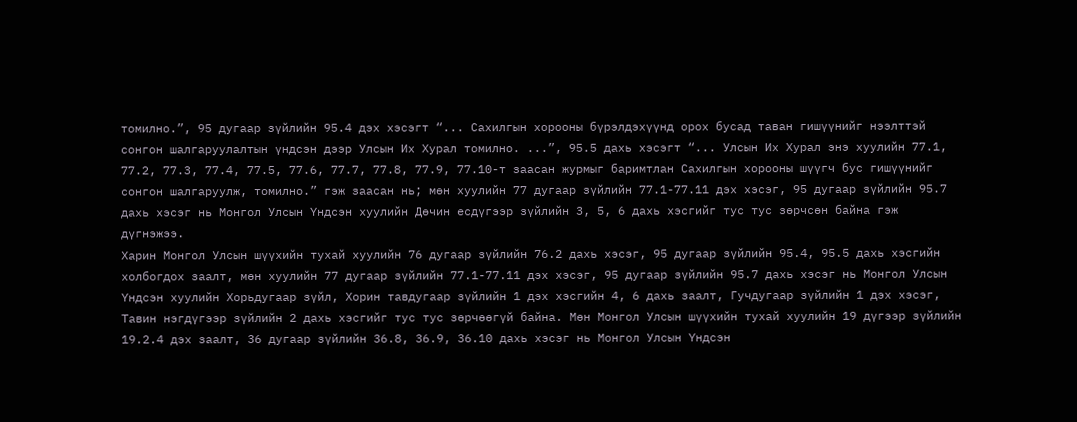томилно.”, 95 дугаар зүйлийн 95.4 дэх хэсэгт “... Сахилгын хорооны бүрэлдэхүүнд орох бусад таван гишүүнийг нээлттэй сонгон шалгаруулалтын үндсэн дээр Улсын Их Хурал томилно. ...”, 95.5 дахь хэсэгт “... Улсын Их Хурал энэ хуулийн 77.1, 77.2, 77.3, 77.4, 77.5, 77.6, 77.7, 77.8, 77.9, 77.10-т заасан журмыг баримтлан Сахилгын хорооны шүүгч бус гишүүнийг сонгон шалгаруулж, томилно.” гэж заасан нь; мөн хуулийн 77 дугаар зүйлийн 77.1-77.11 дэх хэсэг, 95 дугаар зүйлийн 95.7 дахь хэсэг нь Монгол Улсын Үндсэн хуулийн Дөчин есдүгээр зүйлийн 3, 5, 6 дахь хэсгийг тус тус зөрчсөн байна гэж дүгнэжээ.
Харин Монгол Улсын шүүхийн тухай хуулийн 76 дугаар зүйлийн 76.2 дахь хэсэг, 95 дугаар зүйлийн 95.4, 95.5 дахь хэсгийн холбогдох заалт, мөн хуулийн 77 дугаар зүйлийн 77.1-77.11 дэх хэсэг, 95 дугаар зүйлийн 95.7 дахь хэсэг нь Монгол Улсын Үндсэн хуулийн Хорьдугаар зүйл, Хорин тавдугаар зүйлийн 1 дэх хэсгийн 4, 6 дахь заалт, Гучдугаар зүйлийн 1 дэх хэсэг, Тавин нэгдүгээр зүйлийн 2 дахь хэсгийг тус тус зөрчөөгүй байна. Мөн Монгол Улсын шүүхийн тухай хуулийн 19 дүгээр зүйлийн 19.2.4 дэх заалт, 36 дугаар зүйлийн 36.8, 36.9, 36.10 дахь хэсэг нь Монгол Улсын Үндсэн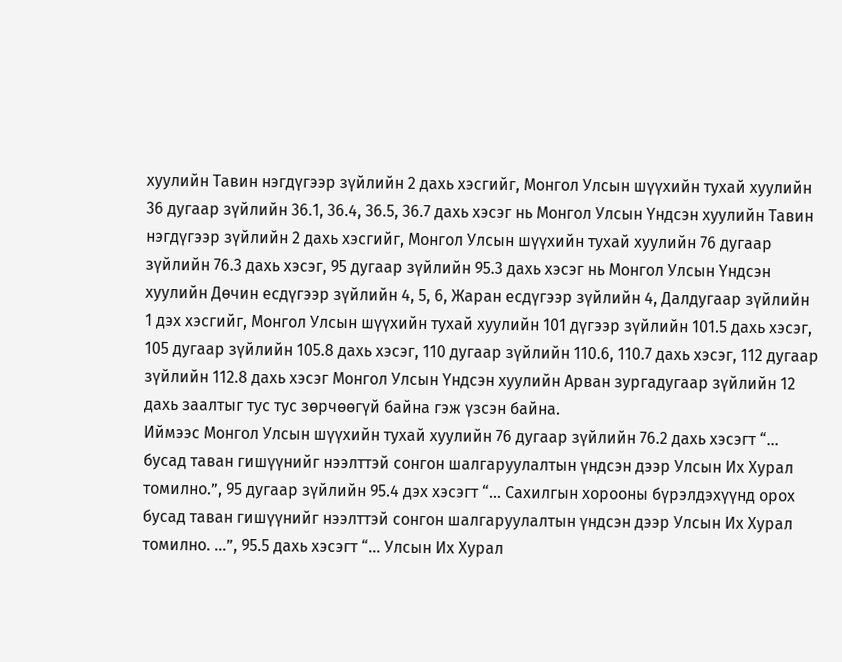хуулийн Тавин нэгдүгээр зүйлийн 2 дахь хэсгийг, Монгол Улсын шүүхийн тухай хуулийн 36 дугаар зүйлийн 36.1, 36.4, 36.5, 36.7 дахь хэсэг нь Монгол Улсын Үндсэн хуулийн Тавин нэгдүгээр зүйлийн 2 дахь хэсгийг, Монгол Улсын шүүхийн тухай хуулийн 76 дугаар зүйлийн 76.3 дахь хэсэг, 95 дугаар зүйлийн 95.3 дахь хэсэг нь Монгол Улсын Үндсэн хуулийн Дөчин есдүгээр зүйлийн 4, 5, 6, Жаран есдүгээр зүйлийн 4, Далдугаар зүйлийн 1 дэх хэсгийг, Монгол Улсын шүүхийн тухай хуулийн 101 дүгээр зүйлийн 101.5 дахь хэсэг, 105 дугаар зүйлийн 105.8 дахь хэсэг, 110 дугаар зүйлийн 110.6, 110.7 дахь хэсэг, 112 дугаар зүйлийн 112.8 дахь хэсэг Монгол Улсын Үндсэн хуулийн Арван зургадугаар зүйлийн 12 дахь заалтыг тус тус зөрчөөгүй байна гэж үзсэн байна.
Иймээс Монгол Улсын шүүхийн тухай хуулийн 76 дугаар зүйлийн 76.2 дахь хэсэгт “... бусад таван гишүүнийг нээлттэй сонгон шалгаруулалтын үндсэн дээр Улсын Их Хурал томилно.”, 95 дугаар зүйлийн 95.4 дэх хэсэгт “... Сахилгын хорооны бүрэлдэхүүнд орох бусад таван гишүүнийг нээлттэй сонгон шалгаруулалтын үндсэн дээр Улсын Их Хурал томилно. ...”, 95.5 дахь хэсэгт “... Улсын Их Хурал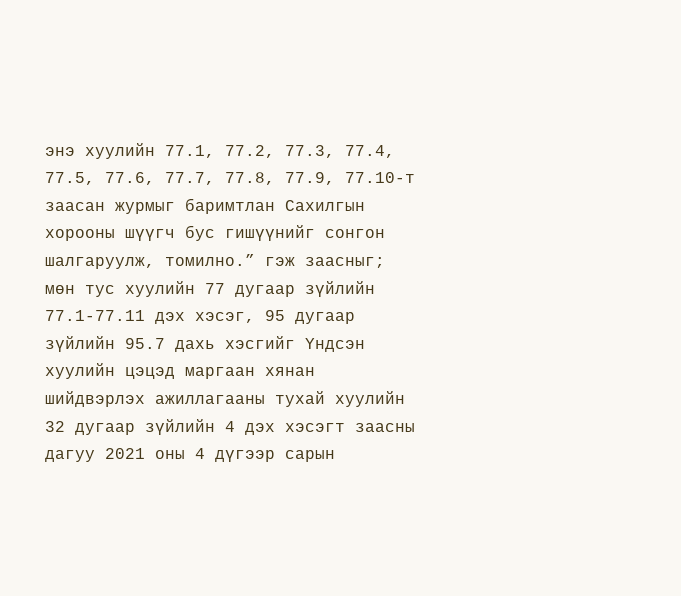энэ хуулийн 77.1, 77.2, 77.3, 77.4, 77.5, 77.6, 77.7, 77.8, 77.9, 77.10-т заасан журмыг баримтлан Сахилгын хорооны шүүгч бус гишүүнийг сонгон шалгаруулж, томилно.” гэж заасныг; мөн тус хуулийн 77 дугаар зүйлийн 77.1-77.11 дэх хэсэг, 95 дугаар зүйлийн 95.7 дахь хэсгийг Үндсэн хуулийн цэцэд маргаан хянан шийдвэрлэх ажиллагааны тухай хуулийн 32 дугаар зүйлийн 4 дэх хэсэгт заасны дагуу 2021 оны 4 дүгээр сарын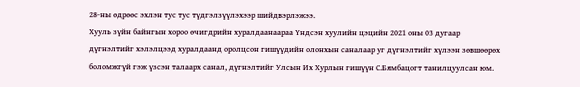28-ны өдрөөс эхлэн тус тус түдгэлзүүлэхээр шийдвэрлэжээ.
Хууль зүйн байнгын хороо өчигдрийн хуралдаанаараа Үндсэн хуулийн цэцийн 2021 оны 03 дугаар дүгнэлтийг хэлэлцээд хуралдаанд оролцсон гишүүдийн олонхын саналаар уг дүгнэлтийг хүлээн зөвшөөрөх боломжгүй гэж үзсэн талаарх санал, дүгнэлтийг Улсын Их Хурлын гишүүн С.Бямбацогт танилцуулсан юм.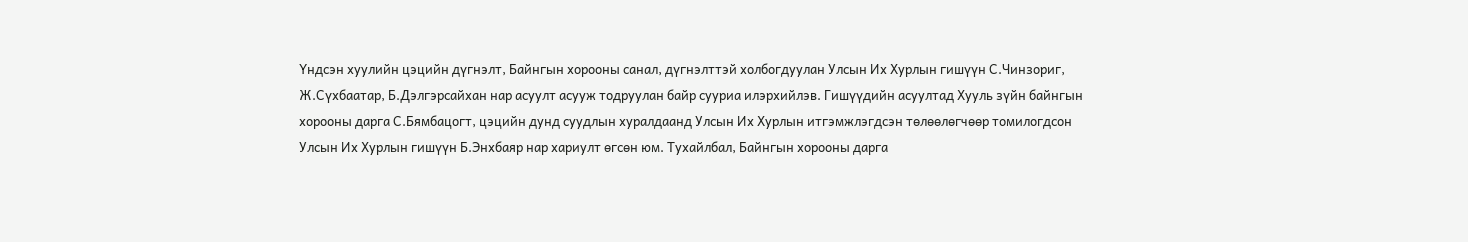Үндсэн хуулийн цэцийн дүгнэлт, Байнгын хорооны санал, дүгнэлттэй холбогдуулан Улсын Их Хурлын гишүүн С.Чинзориг, Ж.Сүхбаатар, Б.Дэлгэрсайхан нар асуулт асууж тодруулан байр сууриа илэрхийлэв. Гишүүдийн асуултад Хууль зүйн байнгын хорооны дарга С.Бямбацогт, цэцийн дунд суудлын хуралдаанд Улсын Их Хурлын итгэмжлэгдсэн төлөөлөгчөөр томилогдсон Улсын Их Хурлын гишүүн Б.Энхбаяр нар хариулт өгсөн юм. Тухайлбал, Байнгын хорооны дарга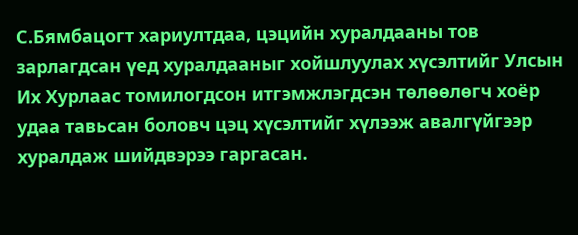С.Бямбацогт хариултдаа, цэцийн хуралдааны тов зарлагдсан үед хуралдааныг хойшлуулах хүсэлтийг Улсын Их Хурлаас томилогдсон итгэмжлэгдсэн төлөөлөгч хоёр удаа тавьсан боловч цэц хүсэлтийг хүлээж авалгүйгээр хуралдаж шийдвэрээ гаргасан.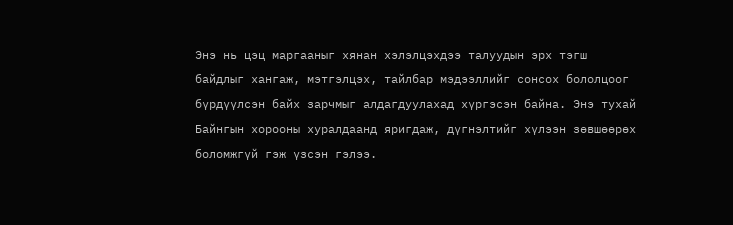Энэ нь цэц маргааныг хянан хэлэлцэхдээ талуудын эрх тэгш байдлыг хангаж, мэтгэлцэх, тайлбар мэдээллийг сонсох бололцоог бүрдүүлсэн байх зарчмыг алдагдуулахад хүргэсэн байна. Энэ тухай Байнгын хорооны хуралдаанд яригдаж, дүгнэлтийг хүлээн зөвшөөрөх боломжгүй гэж үзсэн гэлээ.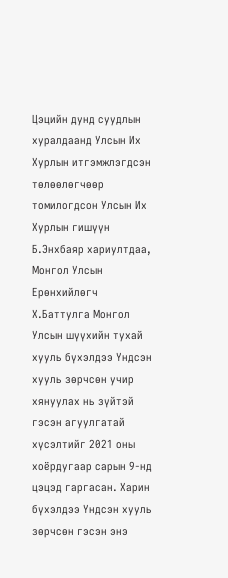Цэцийн дунд суудлын хуралдаанд Улсын Их Хурлын итгэмжлэгдсэн төлөөлөгчөөр томилогдсон Улсын Их Хурлын гишүүн Б.Энхбаяр хариултдаа, Монгол Улсын Ерөнхийлөгч Х.Баттулга Монгол Улсын шүүхийн тухай хууль бүхэлдээ Үндсэн хууль зөрчсөн учир хянуулах нь зүйтэй гэсэн агуулгатай хүсэлтийг 2021 оны хоёрдугаар сарын 9-нд цэцэд гаргасан. Харин бүхэлдээ Үндсэн хууль зөрчсөн гэсэн энэ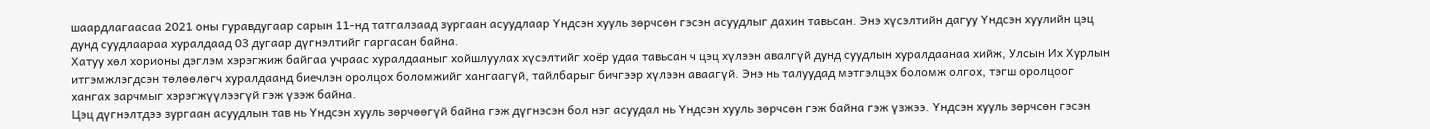шаардлагаасаа 2021 оны гуравдугаар сарын 11-нд татгалзаад зургаан асуудлаар Үндсэн хууль зөрчсөн гэсэн асуудлыг дахин тавьсан. Энэ хүсэлтийн дагуу Үндсэн хуулийн цэц дунд суудлаараа хуралдаад 03 дугаар дүгнэлтийг гаргасан байна.
Хатуу хөл хорионы дэглэм хэрэгжиж байгаа учраас хуралдааныг хойшлуулах хүсэлтийг хоёр удаа тавьсан ч цэц хүлээн авалгүй дунд суудлын хуралдаанаа хийж, Улсын Их Хурлын итгэмжлэгдсэн төлөөлөгч хуралдаанд биечлэн оролцох боломжийг хангаагүй, тайлбарыг бичгээр хүлээн аваагүй. Энэ нь талуудад мэтгэлцэх боломж олгох, тэгш оролцоог хангах зарчмыг хэрэгжүүлээгүй гэж үзэж байна.
Цэц дүгнэлтдээ зургаан асуудлын тав нь Үндсэн хууль зөрчөөгүй байна гэж дүгнэсэн бол нэг асуудал нь Үндсэн хууль зөрчсөн гэж байна гэж үзжээ. Үндсэн хууль зөрчсөн гэсэн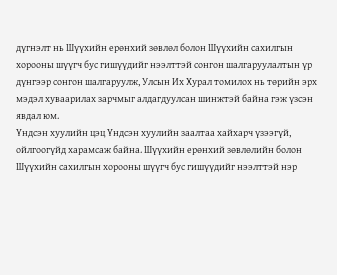дүгнэлт нь Шүүхийн ерөнхий зөвлөл болон Шүүхийн сахилгын хорооны шүүгч бус гишүүдийг нээлттэй сонгон шалгаруулалтын үр дүнгээр сонгон шалгаруулж, Улсын Их Хурал томилох нь төрийн эрх мэдэл хуваарилах зарчмыг алдагдуулсан шинжтэй байна гэж үзсэн явдал юм.
Үндсэн хуулийн цэц Үндсэн хуулийн заалтаа хайхарч үзээгүй, ойлгоогүйд харамсаж байна. Шүүхийн ерөнхий зөвлөлийн болон Шүүхийн сахилгын хорооны шүүгч бус гишүүдийг нээлттэй нэр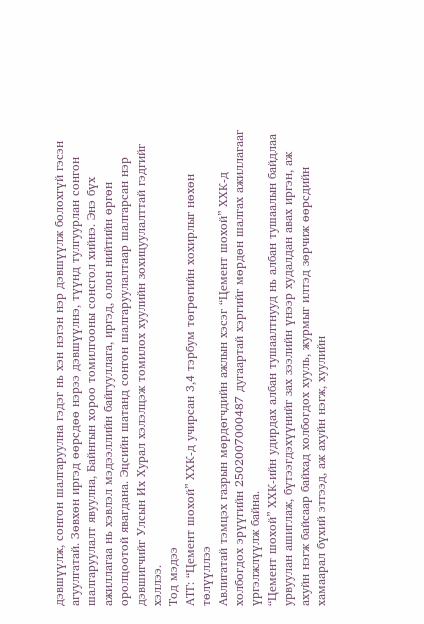дэвшүүлж, сонгон шалгаруулна гэдэг нь хэн нэгэн нэр дэвшүүлж болохгүй гэсэн агуулгатай. Зөвхөн иргэд өөрсдөө нэрээ дэвшүүлнэ, түүнд тулгуурлан сонгон шалгаруулалт явуулна, Байнгын хороо томилгооны сонсгол хийнэ. Энэ бүх ажиллагаа нь хэвлэл мэдээллийн байгууллага, иргэд, олон нийтийн өргөн оролцоотой явагдана. Эцсийн шатанд сонгон шалгаруулалтаар шалгарсан нэр дэвшигчийг Улсын Их Хурал хэлэлцэж томилох хуулийн зохицуулалттай гэдгийг хэллээ.
Тод мэдээ
АТГ: “Цемент шохой” ХХК-д учирсан 3,4 тэрбум төгрөгийн хохирлыг нөхөн төлүүллээ
Авлигатай тэмцэх газрын мөрдөгчдийн ажлын хэсэг “Цемент шохой” ХХК-д холбогдох эрүүгийн 2502007000487 дугаартай хэргийг мөрдөн шалгах ажиллагааг үргэлжлүүлж байна.
“Цемент шохой” ХХК-ийн удирдах албан тушаалтнууд нь албан тушаалын байдлаа урвуулан ашиглаж, бүтээгдэхүүнийг зах зээлийн үнээр худалдан авах иргэн, аж ахуйн нэгж байсаар байхад холбогдох хууль, журмыг илтэд зөрчиж өөрсдийн хамаарал бүхий этгээд, аж ахуйн нэгж, хуулийн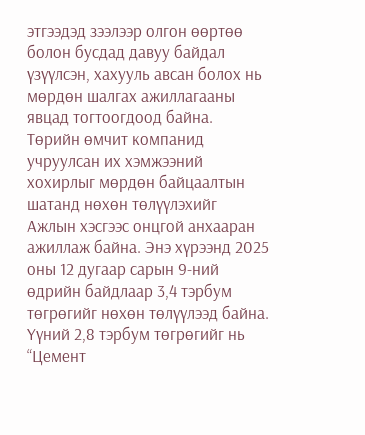этгээдэд зээлээр олгон өөртөө болон бусдад давуу байдал үзүүлсэн, хахууль авсан болох нь мөрдөн шалгах ажиллагааны явцад тогтоогдоод байна.
Төрийн өмчит компанид учруулсан их хэмжээний хохирлыг мөрдөн байцаалтын шатанд нөхөн төлүүлэхийг Ажлын хэсгээс онцгой анхааран ажиллаж байна. Энэ хүрээнд 2025 оны 12 дугаар сарын 9-ний өдрийн байдлаар 3,4 тэрбум төгрөгийг нөхөн төлүүлээд байна. Үүний 2,8 тэрбум төгрөгийг нь “Цемент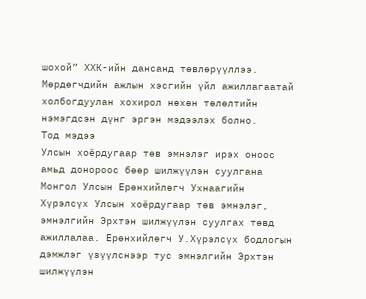шохой” ХХК-ийн дансанд төвлөрүүллээ.
Мөрдөгчдийн ажлын хэсгийн үйл ажиллагаатай холбогдуулан хохирол нөхөн төлөлтийн нэмэгдсэн дүнг эргэн мэдээлэх болно.
Тод мэдээ
Улсын хоёрдугаар төв эмнэлэг ирэх оноос амьд донороос бөөр шилжүүлэн суулгана
Монгол Улсын Ерөнхийлөгч Ухнаагийн Хүрэлсүх Улсын хоёрдугаар төв эмнэлэг, эмнэлгийн Эрхтэн шилжүүлэн суулгах төвд ажиллалаа. Ерөнхийлөгч У.Хүрэлсүх бодлогын дэмжлэг үзүүлснээр тус эмнэлгийн Эрхтэн шилжүүлэн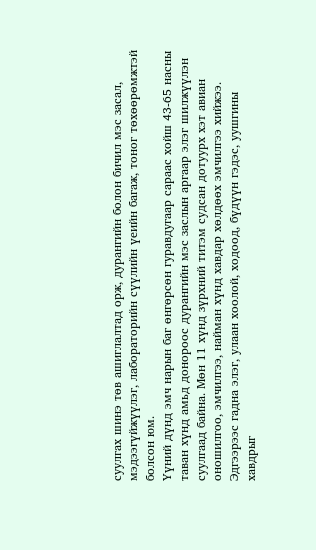суулгах шинэ төв ашиглалтад орж, дурангийн болон бичил мэс засал, мэдээгүйжүүлэг, лабораторийн сүүлийн үеийн багаж, тоног төхөөрөмжтэй болсон юм.
Үүний дүнд эмч нарын баг өнгөрсөн гуравдугаар сараас хойш 43-65 насны таван хүнд амьд донороос дурангийн мэс заслын аргаар элэг шилжүүлэн суулгаад байна. Мөн 11 хүнд зүрхний титэм судсан дотуурх хэт авиан оношилгоо, эмчилгээ, найман хүнд хавдар хөлдөөх эмчилгээ хийжээ.
Эдгээрээс гадна элэг, улаан хоолой, ходоод, бүдүүн гэдэс, уушгины хавдрыг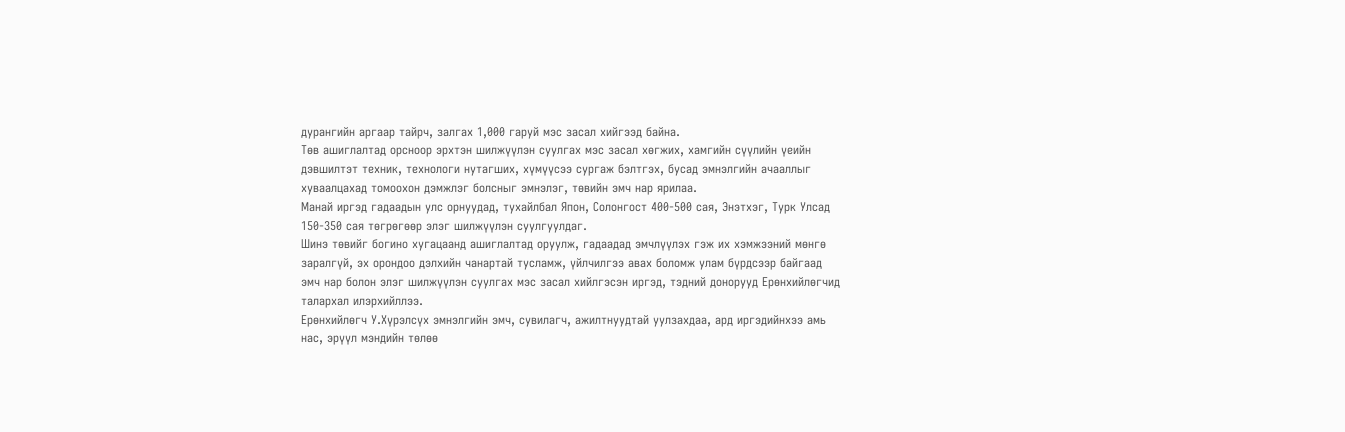дурангийн аргаар тайрч, залгах 1,000 гаруй мэс засал хийгээд байна.
Төв ашиглалтад орсноор эрхтэн шилжүүлэн суулгах мэс засал хөгжих, хамгийн сүүлийн үеийн дэвшилтэт техник, технологи нутагших, хүмүүсээ сургаж бэлтгэх, бусад эмнэлгийн ачааллыг хуваалцахад томоохон дэмжлэг болсныг эмнэлэг, төвийн эмч нар ярилаа.
Манай иргэд гадаадын улс орнуудад, тухайлбал Япон, Солонгост 400-500 сая, Энэтхэг, Турк Улсад 150-350 сая төгрөгөөр элэг шилжүүлэн суулгуулдаг.
Шинэ төвийг богино хугацаанд ашиглалтад оруулж, гадаадад эмчлүүлэх гэж их хэмжээний мөнгө заралгүй, эх орондоо дэлхийн чанартай тусламж, үйлчилгээ авах боломж улам бүрдсээр байгаад эмч нар болон элэг шилжүүлэн суулгах мэс засал хийлгэсэн иргэд, тэдний донорууд Ерөнхийлөгчид талархал илэрхийллээ.
Ерөнхийлөгч У.Хүрэлсүх эмнэлгийн эмч, сувилагч, ажилтнуудтай уулзахдаа, ард иргэдийнхээ амь нас, эрүүл мэндийн төлөө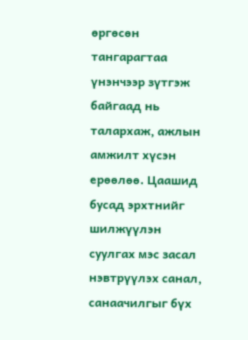өргөсөн тангарагтаа үнэнчээр зүтгэж байгаад нь талархаж, ажлын амжилт хүсэн ерөөлөө. Цаашид бусад эрхтнийг шилжүүлэн суулгах мэс засал нэвтрүүлэх санал, санаачилгыг бүх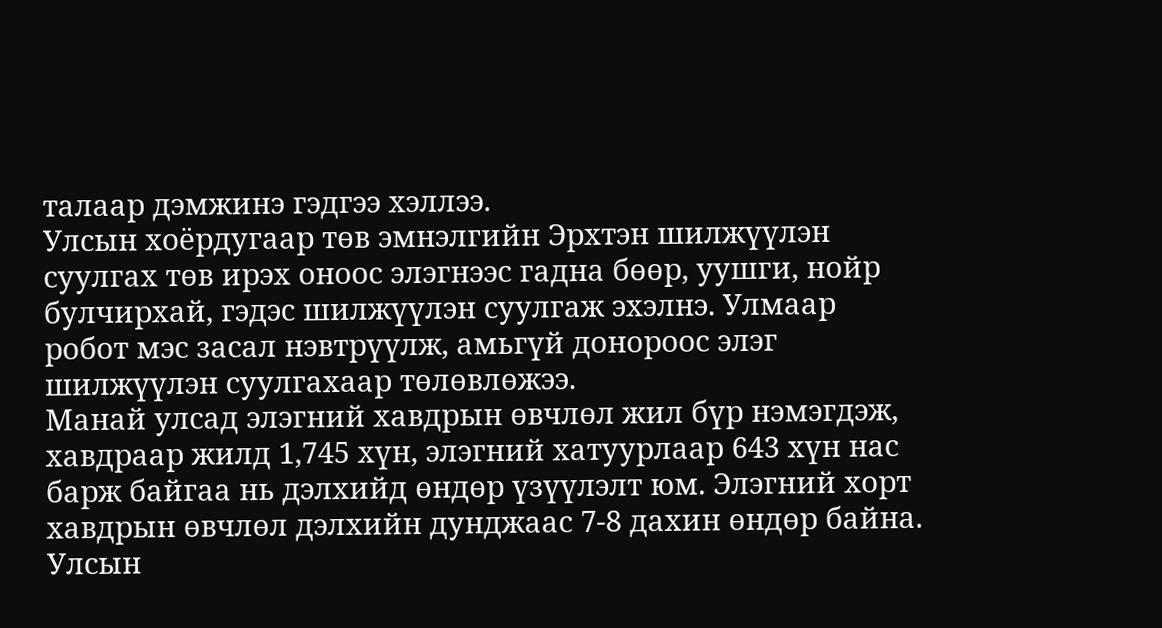талаар дэмжинэ гэдгээ хэллээ.
Улсын хоёрдугаар төв эмнэлгийн Эрхтэн шилжүүлэн суулгах төв ирэх оноос элэгнээс гадна бөөр, уушги, нойр булчирхай, гэдэс шилжүүлэн суулгаж эхэлнэ. Улмаар робот мэс засал нэвтрүүлж, амьгүй донороос элэг шилжүүлэн суулгахаар төлөвлөжээ.
Манай улсад элэгний хавдрын өвчлөл жил бүр нэмэгдэж, хавдраар жилд 1,745 хүн, элэгний хатуурлаар 643 хүн нас барж байгаа нь дэлхийд өндөр үзүүлэлт юм. Элэгний хорт хавдрын өвчлөл дэлхийн дунджаас 7-8 дахин өндөр байна. Улсын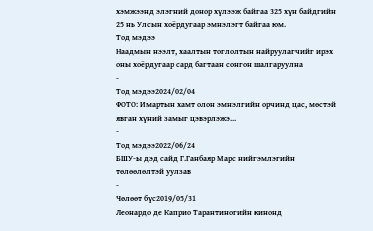хэмжээнд элэгний донор хүлээж байгаа 325 хүн байдгийн 25 нь Улсын хоёрдугаар эмнэлэгт байгаа юм.
Тод мэдээ
Наадмын нээлт, хаалтын тоглолтын найруулагчийг ирэх оны хоёрдугаар сард багтаан сонгон шалгаруулна
-
Тод мэдээ2024/02/04
ФОТО: Имартын хамт олон эмнэлгийн орчинд цас, мөстэй явган хүний замыг цэвэрлэжэ...
-
Тод мэдээ2022/06/24
БШУ-ы дэд сайд Г.Ганбаяр Марс нийгэмлэгийн төлөөлөлтэй уулзав
-
Чөлөөт бүс2019/05/31
Леонардо де Каприо Тарантиногийн кинонд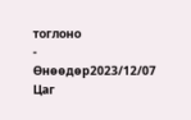тоглоно
-
Өнөөдөр2023/12/07
Цаг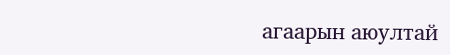агаарын аюултай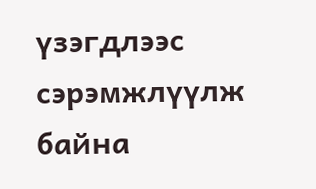үзэгдлээс сэрэмжлүүлж байна